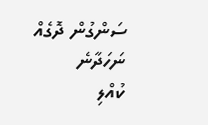ސަންގުން ދޮގެއް ނަހަދާނެ
ކުއްލި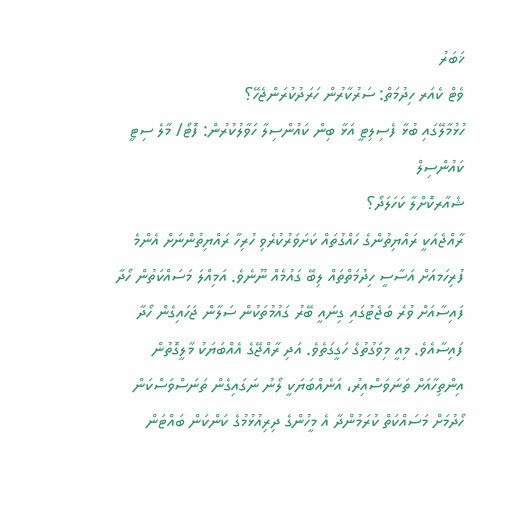ޚަބަރު
ވެޓް ކެއަރ ހިދުމަތް: ސަރުކާރުން ހަރަދުކުރަންޖެހޭ؟
ހުޅުމާލޭގައި ބުޅާ ފެސިލިޓީ އަޅާ ބިން ކައުންސިލާ ހަވާލުކުރުން: ފޮޓޯ/ މާލެ ސިޓީ ކައުންސިލް
ޝެއާރކޮށްލާ ކަހަލަދޯ؟
ރާއްޖެއަކީ ރައްޔިތުންގެ ހައްގުތައް ކަށަވަރުކުރެވި ހުރިހާ ރައްޔިތުންނަށް އެންމެ ފުރިހަމއަށް އަސާސީ ހިދުމަތްތައް ލިބޭ ގައުމެއް ނޫނެވެ. އަމިއްލަ މަސައްކަތުން ހޯދާ ފައިސާއަށް ވުރެ ބަޖެޓުގައި ގިނައީ ބޭރު ގައުމުތަކުން ސަލާން ޖަހައިގެން ހޯދާ ފައިސާއެވެ. މިއީ މިވަގުތުގެ ހަގީގަތެވެ. އަދި ރާއްޖޭގެ އެއްބަޔަކު މާލީގޮތުން އިންތިހާއަށް ތަނަވަސްއިރު، އަނެއްބަޔަކީ ލޯނު ނަގައިގެން ތަނަސްވަސްކަން ހޯދުމަށް މަސައްކަތް ކުރަމުންދާ އެ މީހުންގެ ދިރިއުޅުމުގެ ކަންކަން ބައްޓަން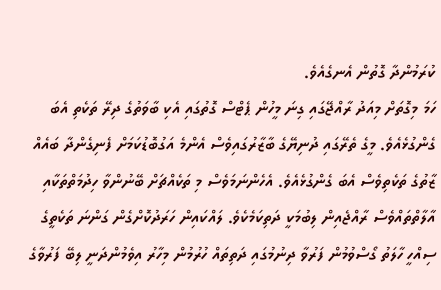ކުރަމުންދާ ގޮތުން އެނގެއެވެ.
ހަމަ މިގޮތަށް މިއަދު ރާއްޖޭގައި ގިނަ މީހުން ޕެޓްސް ގޮތުގައި އެކި ބާވަތުގެ ދިރޭ ތަކެތި އެބަ ގެންގުޅެއެވެ. މީގެ ތެރޭގައި ދުނިޔޭގެ ބާޒާރުގައިވެސް އެންމެ އަގުބޮޑުކަމަށް ފެނިގެންދާ ބައެއް ޒާތުގެ ތަކެތިވެސް އެބަ ގެންގުޅެއެވެ. އެހެންނަމަވެސް މި ތަކެއްޗަށް ބޭނުންވާ ހިދުމަތްތަކާއި އާލާތްތައްވެސް ރާއްޖެއިން ލިބުމަކީ ދަތިކަމެކެވެ. ލައްކައިން ހަރަދުކޮށްގެން ގަންނަ ތަކެތީގެ ސިއްހީ ހާލަތު ގޯސްވުމުން ފަރުވާ ދިނުމުގައި ދަތިތައް ހުރުމުން މިހާރު އިވެމުންދަނީ ލިބޭ ފަރުވާގެ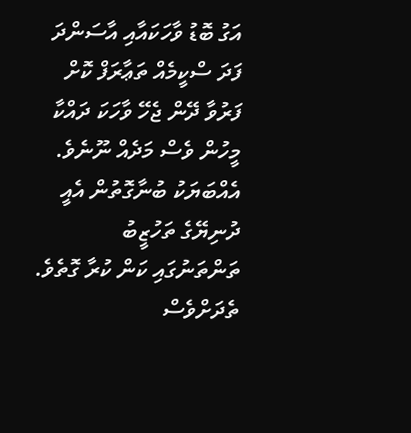އަގު ބޮޑު ވާހަކައާއި އާސަންދަ ފަދަ ސްކީމެއް ތަޢާރަފް ކޮށް ފަރުވާ ދޭން ޖެހޭ ވާހަކަ ދައްކާ މީހުން ވެސް މަދެއް ނޫނެވެ.
އެއްބަޔަކު ބުނާގޮތުން އެއީ ދުނިޔޭގެ ތަހުޒީބު ތަންތަނުގައި ކަން ކުރާ ގޮތެވެ. ތެދަށްވެސް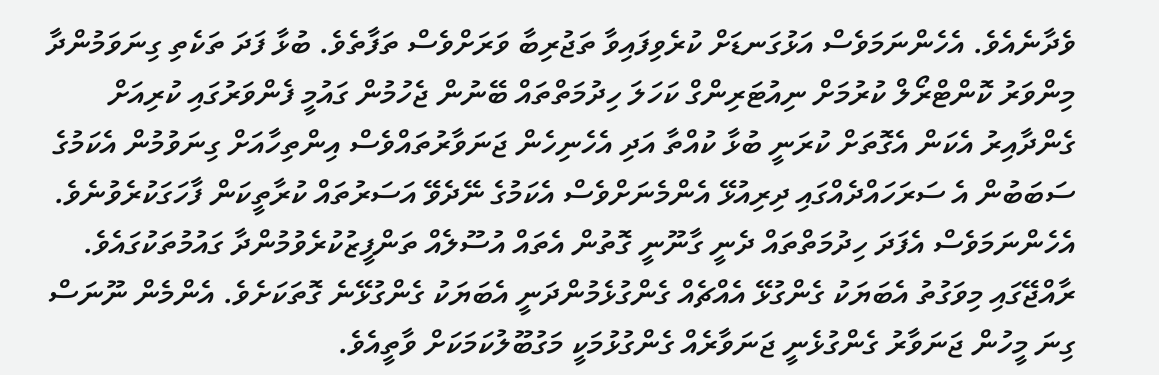ވެދާނެއެވެ. އެހެންނަމަވެސް އަޅުގަނޑަށް ކުރެވިފައިވާ ތަޖުރިބާ ވަރަށްވެސް ތަފާތެވެ. ބުޅާ ފަދަ ތަކެތި ގިނަވަމުންދާ މިންވަރު ކޮންޓްރޯލް ކުރުމަށް ނިއުޓަރިންގް ކަހަލަ ހިދުމަތްތައް ބޭނުން ޖެހުމުން ގައުމީ ފެންވަރުގައި ކުރިއަށް ގެންދާއިރު އެކަން އެގޮތަށް ކުރަނީ ބުޅާ ކުއްތާ އަދި އެހެނިހެން ޖަނަވާރުތައްވެސް އިންތިހާއަށް ގިނަވުމުން އެކަމުގެ ސަބަބުން އެ ސަރަހައްދެއްގައި ދިރިއުޅޭ އެންމެނަށްވެސް އެކަމުގެ ނޭދެވޭ އަސަރުތައް ކުރާތީކަން ފާހަގަކުރެވުނެވެ.
އެހެންނަމަވެސް އެފަދަ ހިދުމަތްތައް ދެނީ ގާނޫނީ ގޮތުން އެތައް އުސޫލެއް ތަންފީޒުކުރެވުމުންދާ ގައުމުތަކުގައެވެ. ރާއްޖޭގައި މިވަގުތު އެބަޔަކު ގެންގުޅޭ އެއްޗެއް ގެންގުޅެމުންދަނީ އެބަޔަކު ގެންގުޅޭނެ ގޮތަކަށެވެ. އެންމެން ނޫނަސް ގިނަ މީހުން ޖަނަވާރު ގެންގުޅެނީ ޖަނަވާރެއް ގެންގުޅުމަކީ މަގުބޫލުކަމަކަށް ވާތީއެވެ.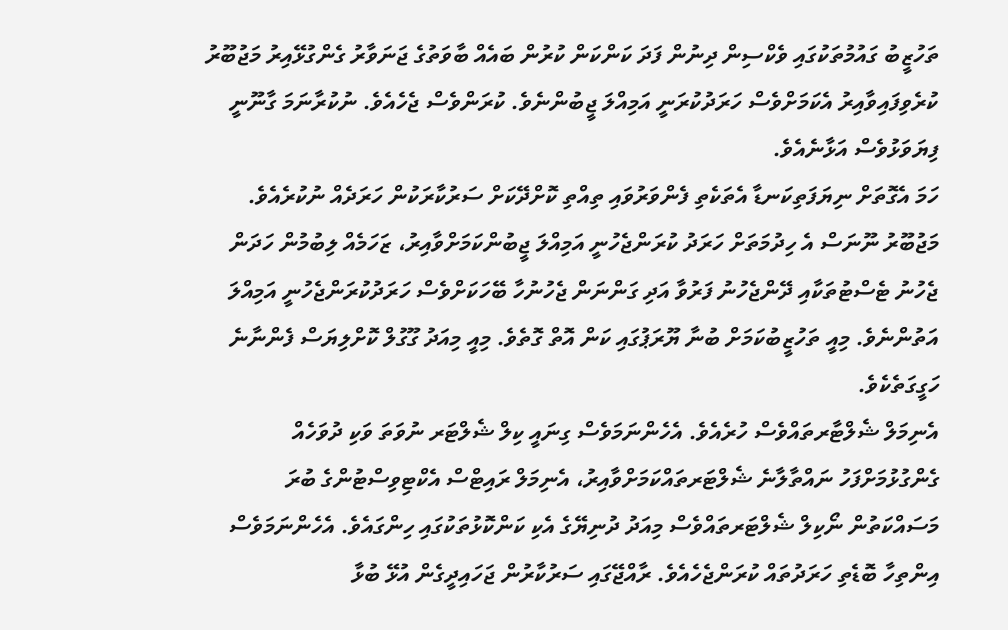ތަހުޒީބު ގައުމުތަކުގައި ވެކްސިން ދިނުން ފަދަ ކަންކަން ކުރުން ބައެއް ބާވަތުގެ ޖަނަވާރު ގެންގުޅޭއިރު މަޖުބޫރު ކުރެވިފައިވާއިރު އެކަމަށްވެސް ހަރަދުކުރަނީ އަމިއްލަ ޖީބުންނެވެ. ކުރަންވެސް ޖެހެއެވެ. ނުކުރާނަމަ ގާނޫނީ ފިޔަވަޅުވެސް އަޅާނެއެވެ.
ހަމަ އެގޮތަށް ނިޔަފަތިކަނޑާ އެތަކެތި ފެންވަރުވައި ތިއްތި ކޮށްދޭކަށް ސަރުކާރަކުން ހަރަދެއް ނުކުރެއެވެ. މަޖުބޫރު ނޫނަސް އެ ހިދުމަތަށް ހަރަދު ކުރަންޖެހުނީ އަމިއްލަ ޖީބުންކަމަށްވާއިރު، ޒަހަމެއް ލިބުމުން ހަދަން ޖެހުނު ޓެސްޓުތަކާއި ދޭންޖެހުނު ފަރުވާ އަދި ގަންނަން ޖެހުނުހާ ބޭހަކަށްވެސް ހަރަދުކުރަންޖެހުނީ އަމިއްލަ އަތުންނެވެ. މިއީ ތަހުޒީބުކަމަށް ބުނާ ޔޫރަޕުގައި ކަން އޮތް ގޮތެވެ. މިއީ މިއަދު ގޫގުލް ކޮށްލިޔަސް ފެންނާނެ ހަގީގަތެކެވެ.
އެނިމަލް ޝެލްޓާރތައްވެސް ހުރެއެވެ. އެހެންނަމަވެސް ގިނައީ ކިލް ޝެލްޓަރ ނުވަތަ ވަކި ދުވަހެއް ގެންގުޅުމަށްފަހު ނައްތާލާނެ ޝެލްޓަރތައްކަމަށްވާއިރު، އެނިމަލް ރައިޓްސް އެކްޓިވިސްޓުންގެ ބުރަ މަސައްކަތުން ނޯކިލް ޝެލްޓަރތައްވެސް މިއަދު ދުނިޔޭގެ އެކި ކަންކޮޅުތަކުގައި ހިންގައެވެ. އެހެންނަމަވެސް އިންތިހާ ބޮޑެތި ހަރަދުތައް ކުރަންޖެހެއެވެ. ރާއްޖޭގައި ސަރުކާރުން ޖަހައިދީގެން އުޅޭ ބުޅާ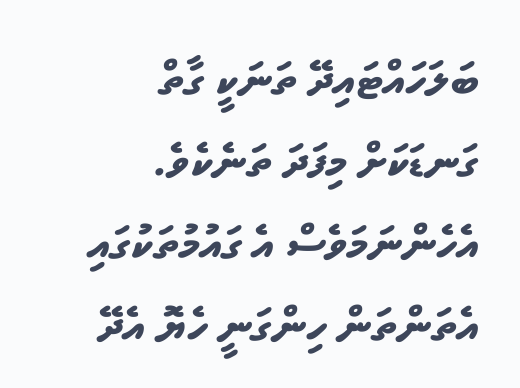ބަލަހައްޓައިދޭ ތަނަކީ ގާތް ގަނޑަކަށް މިފަދަ ތަނެކެވެ. އެހެންނަމަވެސް އެ ގައުމުތަކުގައި އެތަންތަން ހިންގަނީ ހެޔޮ އެދޭ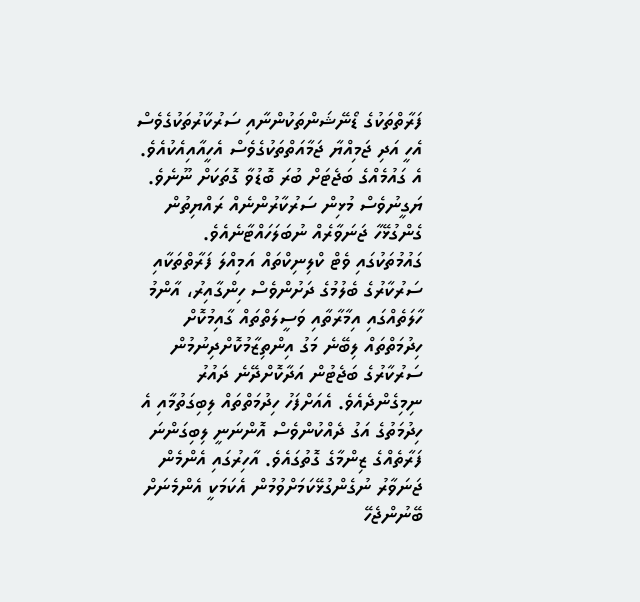ފަރާތްތަކުގެ ޑޯނޭޝަންތަކުންނާއި ސަރުކާރުތަކުގެވެސް އެހީ އަދި ޖަމިއްޔާ ޖަމާއަތްތަކުގެވެސް އެހީއާއިއެކުއެވެ. އެ ގައުމެއްގެ ބަޖެޓަށް ބުރަ ބޮޑުވާ ގޮތަކަށް ނޫނެވެ. ޔަގީނުވެސް މުޅިން ސަރުކާރުންނެއް ރައްޔިތުން ގެންގުޅޭހާ ޖަނަވާރެއް ނުބަލަހައްޓާނެއެވެ.
ގައުމުތަކުގައި ވެޓް ކްލިނިކްތައް އަމިއްލަ ފަރާތްތަކާއި ސަރުކާރުގެ ބެލުމުގެ ދަށުންވެސް ހިންގާއިރު، އާންމު ހާލަތެއްގައި އިމާރާތާއި ވަސީލަތްތައް ގާއިމުކޮށް ހިދުމަތްތައް ލިބޭނެ މަގު އިންތިޒާމުކޮށްދިނުމުން ސަރުކާރުގެ ބަޖެޓުން އަދާކޮށްދޭނެ ދައުރު ނިމިގެންދެއެވެ. އެއަށްފަހު ހިދުމަތްތައް ލިބިގަތުމާއި އެ ހިދުމަތުގެ އަގު ދެއްކުންވެސް އޮންނަނީ ލިބިގަންނަ ފަރާތެއްގެ ޒިންމާގެ ގޮތުގައެވެ. އާހިރުގައި އެންމެން ޖަނަވާރު ނުގެންގުޅޭކަމަށްވުމުން އެކަމަކީ އެންމެނަށް ބޭނުންޖެހޭ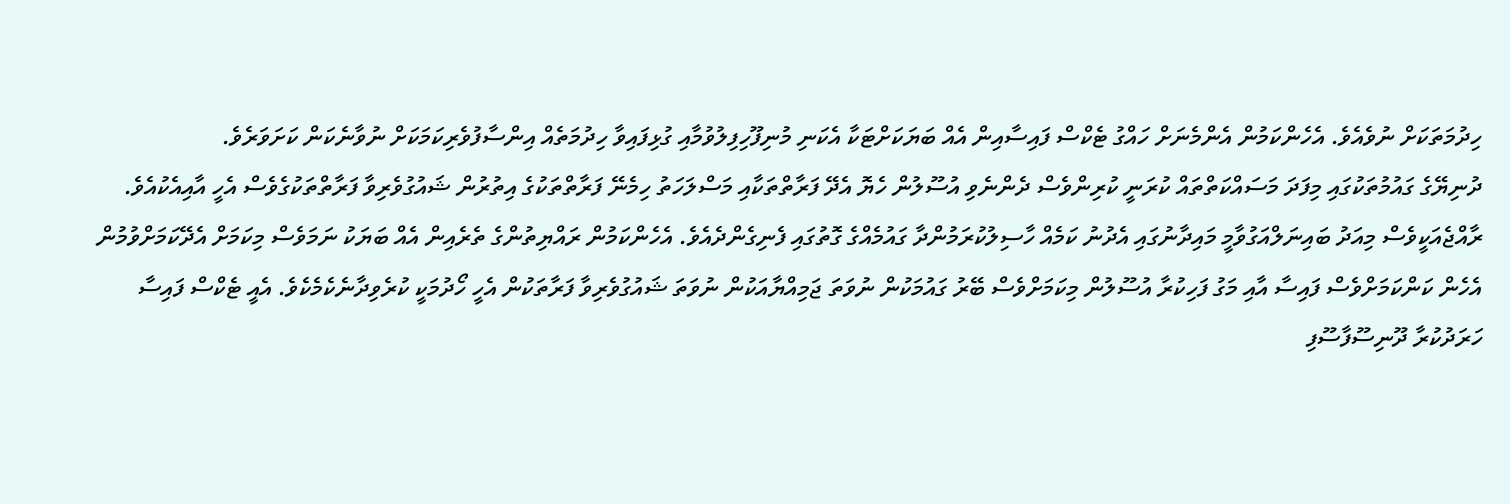ހިދުމަތަކަށް ނުވެއެވެ. އެހެންކަމުން އެންމެނަށް ހައްގު ޓެކްސް ފައިސާއިން އެއް ބަޔަކަށްޓަކާ އެކަނި މުނިފޫހިފިލުވުމާއި ގުޅިފައިވާ ހިދުމަތެއް އިންސާފުވެރިކަމަކަށް ނުވާނެކަން ކަށަވަރެވެ.
ދުނިޔޭގެ ގައުމުތަކުގައި މިފަދަ މަސައްކަތްތައް ކުރަނީ ކުރިންވެސް ދެންނެވި އުސޫލުން ހެޔޮ އެދޭ ފަރާތްތަކާއި މަސްލަހަތު ހިމެނޭ ފަރާތްތަކުގެ އިތުރުން ޝައުގުވެރިވާ ފަރާތްތަކުގެވެސް އެހީ އާއިއެކުއެވެ. ރާއްޖެއަކީވެސް މިއަދު ބައިނަލްއަގުވާމީ މައިދާނުގައި އެދުނު ކަމެއް ހާސިލުކުރަމުންދާ ގައުމެއްގެ ގޮތުގައި ފެނިގެންދެއެވެ. އެހެންކަމުން ރައްޔިތުންގެ ތެރެއިން އެއް ބަޔަކު ނަމަވެސް މިކަމަށް އެދޭކަމަށްވުމުން އެހެން ކަންކަމަށްވެސް ފައިސާ އާއި މަގު ފަހިކުރާ އުސޫލުން މިކަމަށްވެސް ބޭރު ގައުމަކުން ނުވަތަ ޖަމިއްޔާއަކުން ނުވަތަ ޝައުގުވެރިވާ ފަރާތަކުން އެހީ ހޯދުމަކީ ކުރެވިދާނެކެމެކެވެ. އެއީ ޓެކްސް ފައިސާ ހަރަދުކުރާ ދޫނިސޫފާސޫފި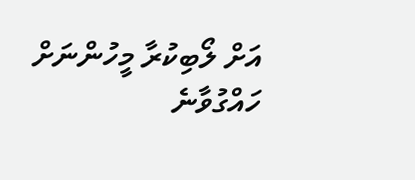އަށް ލޯބިކުރާ މީހުންނަށް ހައްގުވާނެ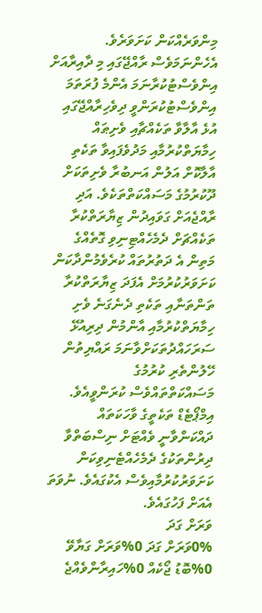މިންވަރެއްކަން ކަށަވަރެވެ.
އެހެންނަމަވެސް ރާއްޖޭގައި މި ދާއިރާއަށް އިންވެސްޓުކުރާނަމަ އެންމެ ފުރަތަމަ އިންވެސްޓުކުރަންވީ ދިވެހިރާއްޖޭގައި އުޅެ އާލާވާ ތަކެއްޗާއި ވެށިޠައް ހިމާޔަތްކުރުމާއި މަދުވެފައިވާ ތަކެތި އާލާކޮށް އަލުން އަނބުރާ ވެށިތަކަށް ދޫކުރުމުގެ މަސައްކަތްތަކެވެ. އަދި ރާއްޖެއަށް ގަވައިދުން ޒިޔާރަތްކުރާ ތަކެއްޗަށް ދެމެހެއްޓިނިވި ގޮތެއްގެ މަތިން އެ ދަތުރުތައް ކުރެވެމުންދާކަން ކަށަވަރުކުރުމަށް އެފަދަ ޒިޔާރަތްކުރާ ތަންތަނާއި ތަކެތި ދެނެގަނެ ވެށި ހިމާޔަތްކުރުމާއި އާންމުން ދިރިއުޅޭ ސަރަހައްދުތަކަށްވާނަމަ ރައްޔިތުން ހޭލުންތެރި ކުރުމުގެ މަސައްކަތްތައްވެސް ކުރަންވީއެވެ. އިމްޕޯޓެޑް ތަކެތީގެ ވާހަކަތައް ދައްކަންވާނީ ވެއްޓަށް ނިސްބަތްވާ ދިރުންތަކުގެ ދެމެހެއްޓެނިވިކަން ކަށަވަރުކުރުމާއިވެސް އެކުގައެވެ. ނުވަތަ އެއަށް ފަހުގައެވެ.
ވަރަށް ގަދަ
0%ވަރަށް ގަދަ 0%ވަރަށް ގަޔާވޭ 0%ބޮޑު ޖޯކެއް 0%ހައިރާންވެއްޖެ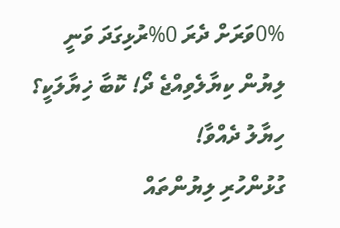0%ވަރަށް ދެރަ 0%ރުޅިގަދަ ވަނީ
ލިޔުން ކިޔާލެވިއްޖެ ދޯ! ކޮބާ ޚިޔާލަކީ؟
ހިޔާލު ދެއްވާ!
ގުޅުންހުރި ލިޔުންތައް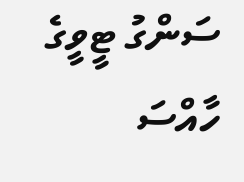ސަންގު ޓީވީގެ ހާއްސަ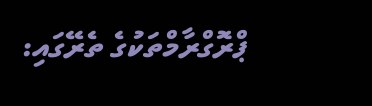ޕްރޮގްރާމްތަކުގެ ތެރޭގައި: